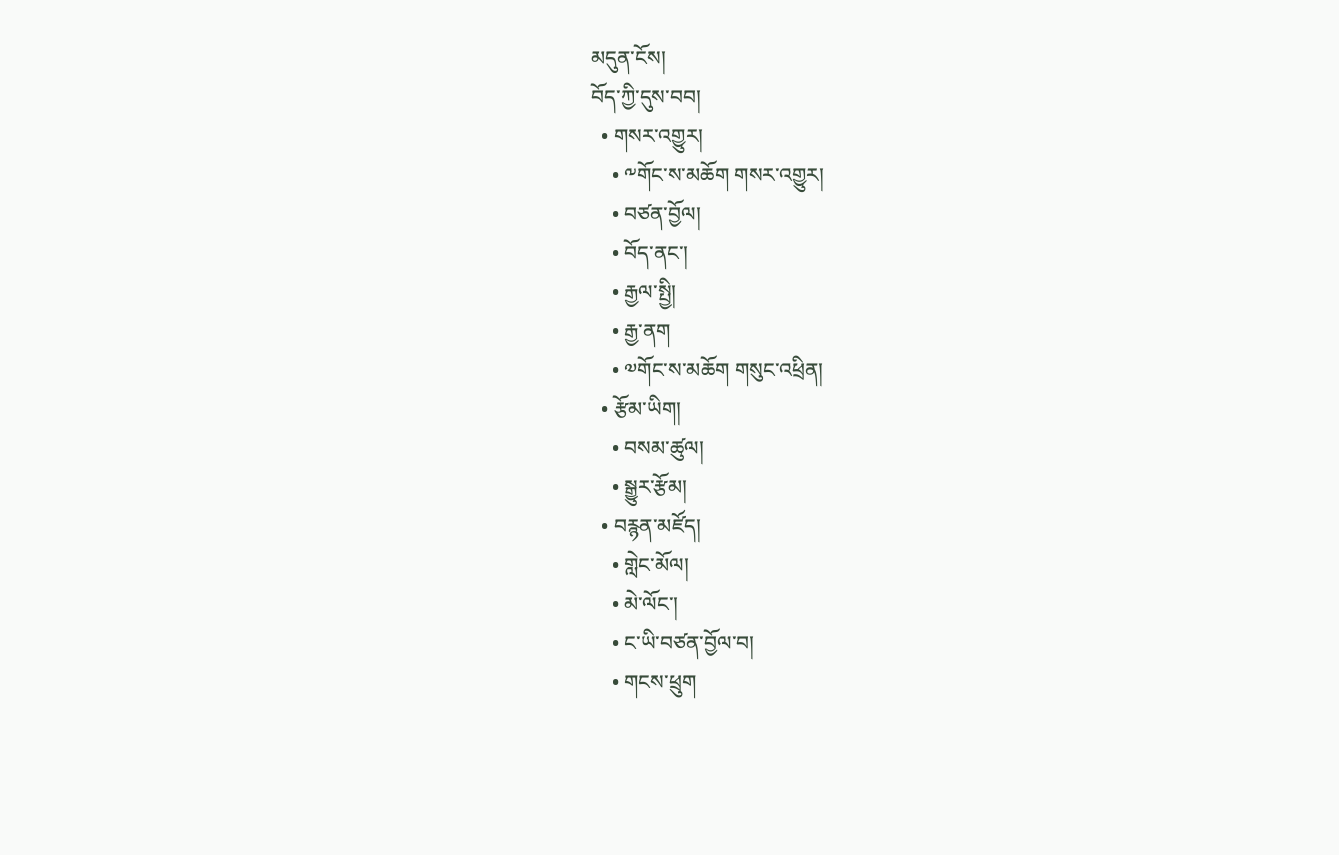མདུན་ངོས།
བོད་ཀྱི་དུས་བབ།
  • གསར་འགྱུར།
    • ༸གོང་ས་མཆོག གསར་འགྱུར།
    • བཙན་བྱོལ།
    • བོད་ནང་།
    • རྒྱལ་སྤྱི།
    • རྒྱ་ནག
    • ༧གོང་ས་མཆོག གསུང་འཕྲིན།
  • རྩོམ་ཡིག།
    • བསམ་ཚུལ།
    • སྒྱུར་རྩོམ།
  • བརྙན་མཛོད།
    • གླེང་མོལ།
    • མེ་ལོང་།
    • ང་ཡི་བཙན་བྱོལ་བ།
    • གངས་ཕྲུག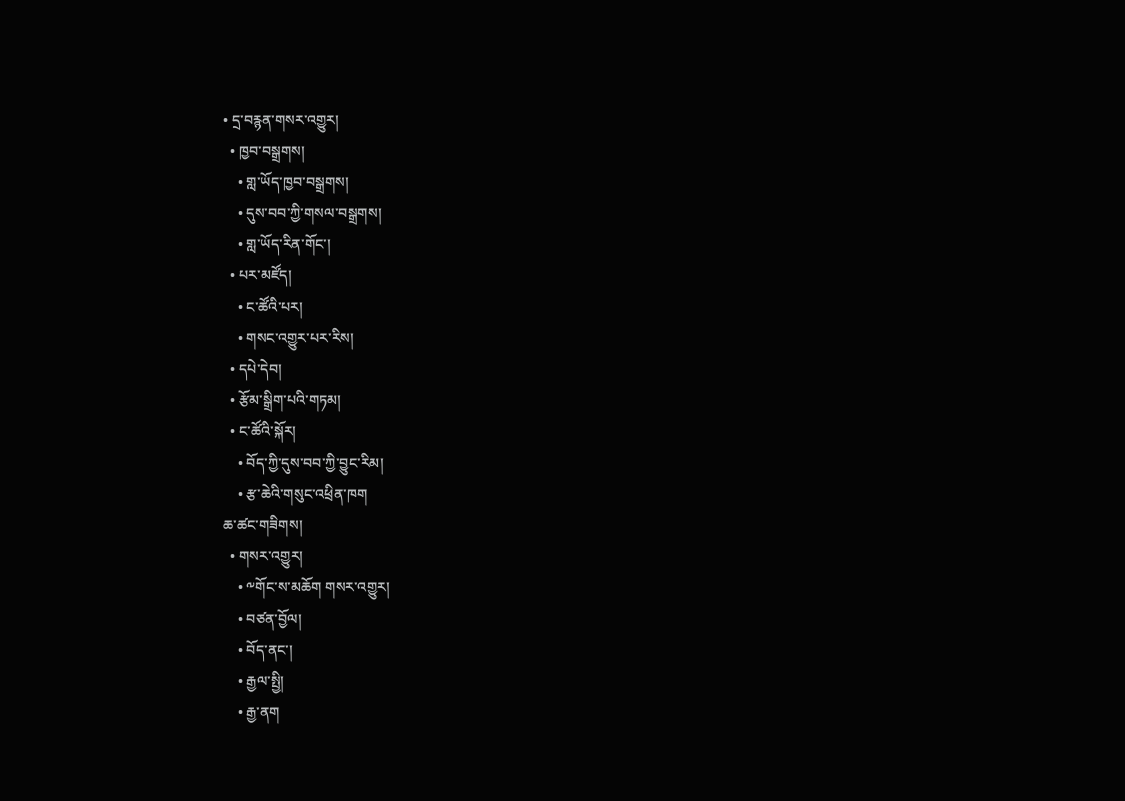• དྲ་བརྙན་གསར་འགྱུར།
  • ཁྱབ་བསྒྲགས།
    • གླ་ཡོད་ཁྱབ་བསྒྲགས།
    • དུས་བབ་ཀྱི་གསལ་བསྒྲགས།
    • གླ་ཡོད་རིན་གོང་།
  • པར་མཛོད།
    • ང་ཚོའི་པར།
    • གསང་འགྱུར་པར་རིས།
  • དཔེ་དེབ།
  • རྩོམ་སྒྲིག་པའི་གཏམ།
  • ང་ཚོའི་སྐོར།
    • བོད་ཀྱི་དུས་བབ་ཀྱི་བྱུང་རིམ།
    • རྩ་ཆེའི་གསུང་འཕྲིན་ཁག
ཆ་ཚང་གཟིགས།
  • གསར་འགྱུར།
    • ༸གོང་ས་མཆོག གསར་འགྱུར།
    • བཙན་བྱོལ།
    • བོད་ནང་།
    • རྒྱལ་སྤྱི།
    • རྒྱ་ནག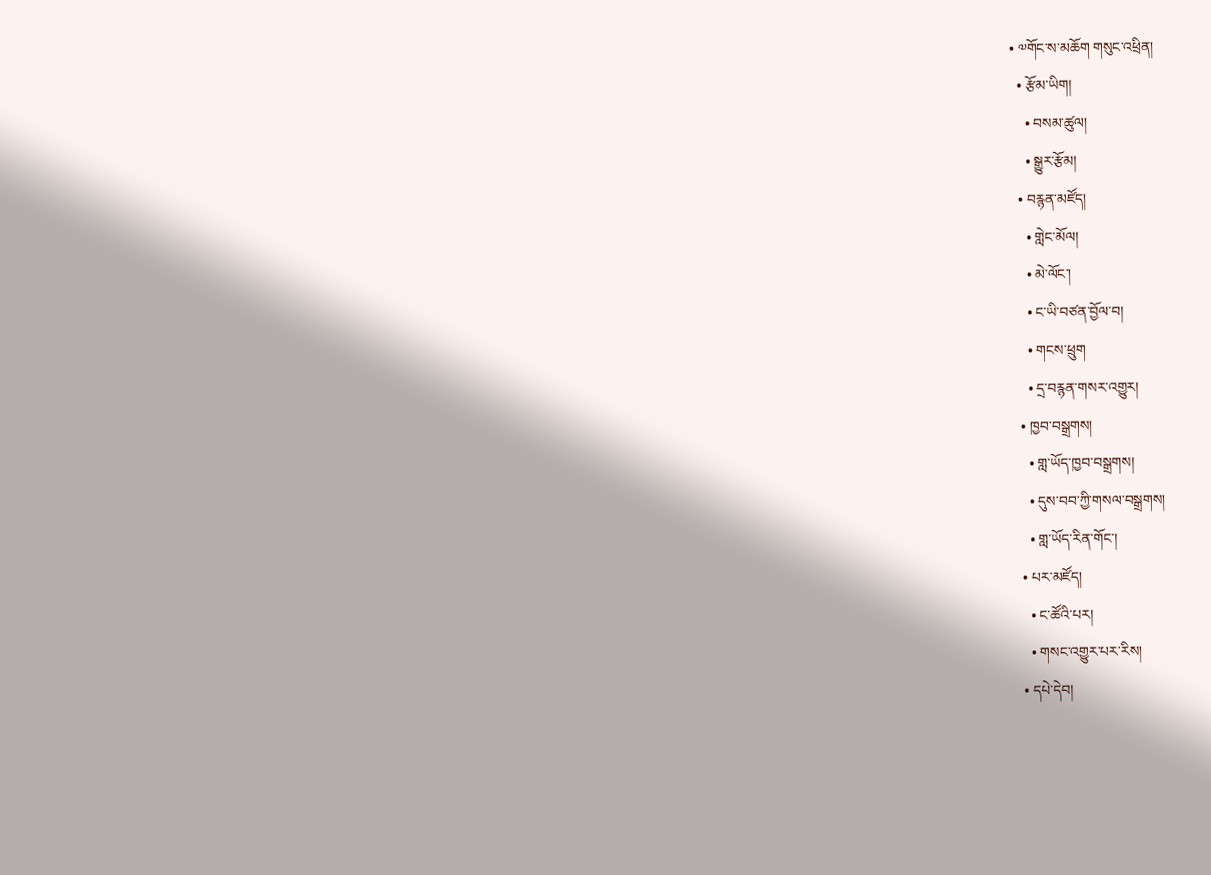• ༧གོང་ས་མཆོག གསུང་འཕྲིན།
  • རྩོམ་ཡིག།
    • བསམ་ཚུལ།
    • སྒྱུར་རྩོམ།
  • བརྙན་མཛོད།
    • གླེང་མོལ།
    • མེ་ལོང་།
    • ང་ཡི་བཙན་བྱོལ་བ།
    • གངས་ཕྲུག
    • དྲ་བརྙན་གསར་འགྱུར།
  • ཁྱབ་བསྒྲགས།
    • གླ་ཡོད་ཁྱབ་བསྒྲགས།
    • དུས་བབ་ཀྱི་གསལ་བསྒྲགས།
    • གླ་ཡོད་རིན་གོང་།
  • པར་མཛོད།
    • ང་ཚོའི་པར།
    • གསང་འགྱུར་པར་རིས།
  • དཔེ་དེབ།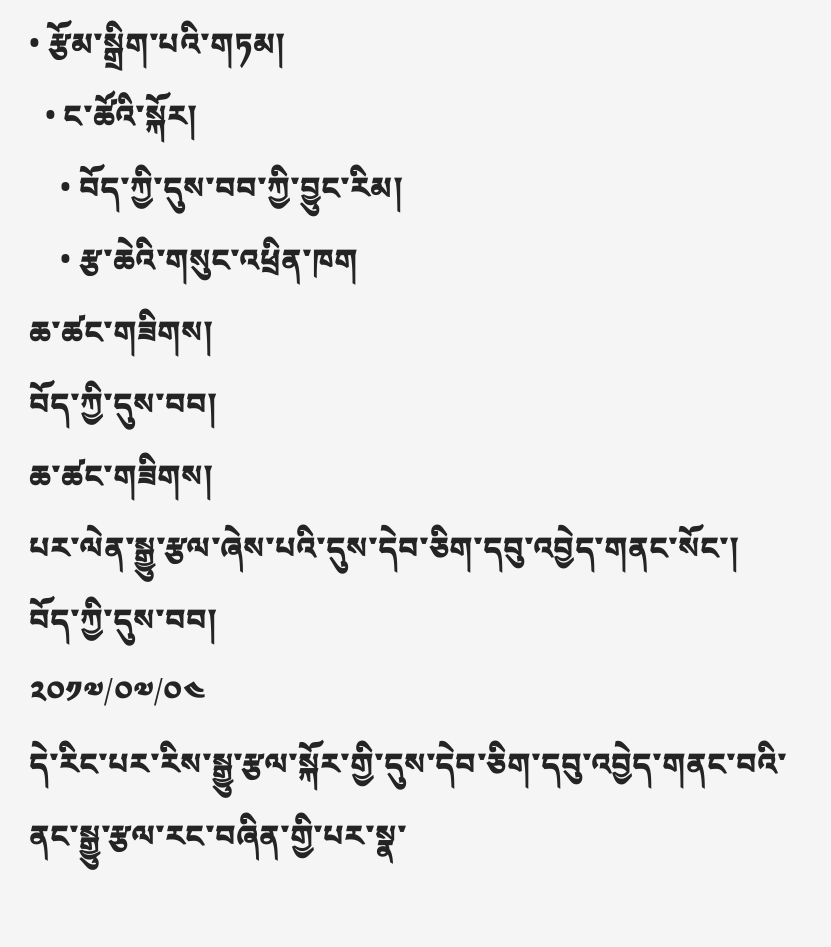• རྩོམ་སྒྲིག་པའི་གཏམ།
  • ང་ཚོའི་སྐོར།
    • བོད་ཀྱི་དུས་བབ་ཀྱི་བྱུང་རིམ།
    • རྩ་ཆེའི་གསུང་འཕྲིན་ཁག
ཆ་ཚང་གཟིགས།
བོད་ཀྱི་དུས་བབ།
ཆ་ཚང་གཟིགས།
པར་ལེན་སྒྱུ་རྩལ་ཞེས་པའི་དུས་དེབ་ཅིག་དབུ་འབྱེད་གནང་སོང་།
བོད་ཀྱི་དུས་བབ།
༢༠༡༧/༠༧/༠༤
དེ་རིང་པར་རིས་སྒྱུ་རྩལ་སྐོར་གྱི་དུས་དེབ་ཅིག་དབུ་འབྱེད་གནང་བའི་ནང་སྒྱུ་རྩལ་རང་བཞིན་གྱི་པར་སྣ་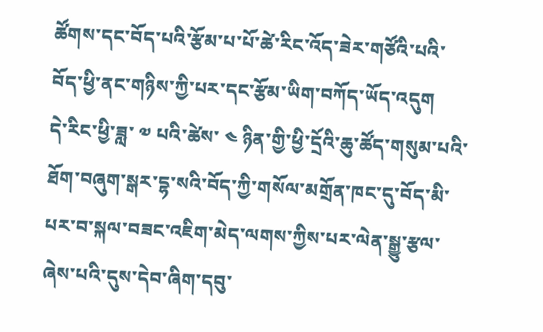ཚོགས་དང་བོད་པའི་རྩོམ་པ་པོ་ཚེ་རིང་འོད་ཟེར་གཙོའི་པའི་བོད་ཕྱི་ནང་གཉིས་ཀྱི་པར་དང་རྩོམ་ཡིག་བཀོད་ཡོད་འདུག
དེ་རིང་ཕྱི་ཟླ་ ༧ པའི་ཚེས་ ༤ ཉིན་གྱི་ཕྱི་དྲོའི་ཆུ་ཚོད་གསུམ་པའི་ཐོག་བཞུག་སྒར་དྷ་སའི་བོད་ཀྱི་གསོལ་མགྲོན་ཁང་དུ་བོད་མི་པར་བ་སྐལ་བཟང་འཇིག་མེད་ལགས་ཀྱིས་པར་ལེན་སྒྱུ་རྩལ་ཞེས་པའི་དུས་དེབ་ཞིག་དབུ་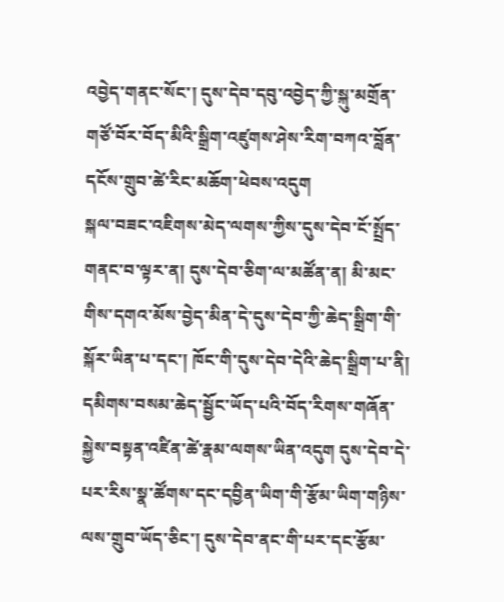འབྱེད་གནང་སོང་། དུས་དེབ་དབུ་འབྱེད་ཀྱི་སྐུ་མགྲོན་གཙོ་བོར་བོད་མིའི་སྒྲིག་འཛུགས་ཤེས་རིག་བཀའ་བློན་དངོས་གྲུབ་ཚེ་རིང་མཆོག་ཕེབས་འདུག
སྐལ་བཟང་འཇིགས་མེད་ལགས་ཀྱིས་དུས་དེབ་ངོ་སྤྲོད་གནང་བ་ལྟར་ན། དུས་དེབ་ཅིག་ལ་མཚོན་ན། མི་མང་གིས་དགའ་མོས་བྱེད་མིན་དེ་དུས་དེབ་ཀྱི་ཆེད་སྒྲིག་གི་སྐོར་ཡིན་པ་དང་། ཁོང་གི་དུས་དེབ་དེའི་ཆེད་སྒྲིག་པ་ནི། དམིགས་བསམ་ཆེད་སྦྱོང་ཡོད་པའི་བོད་རིགས་གཞོན་སྐྱེས་བསྟན་འཛིན་ཚེ་རྣམ་ལགས་ཡིན་འདུག དུས་དེབ་དེ་པར་རིས་སྣ་ཚོགས་དང་དབྱིན་ཡིག་གི་རྩོམ་ཡིག་གཉིས་ལས་གྲུབ་ཡོད་ཅིང་། དུས་དེབ་ནང་གི་པར་དང་རྩོམ་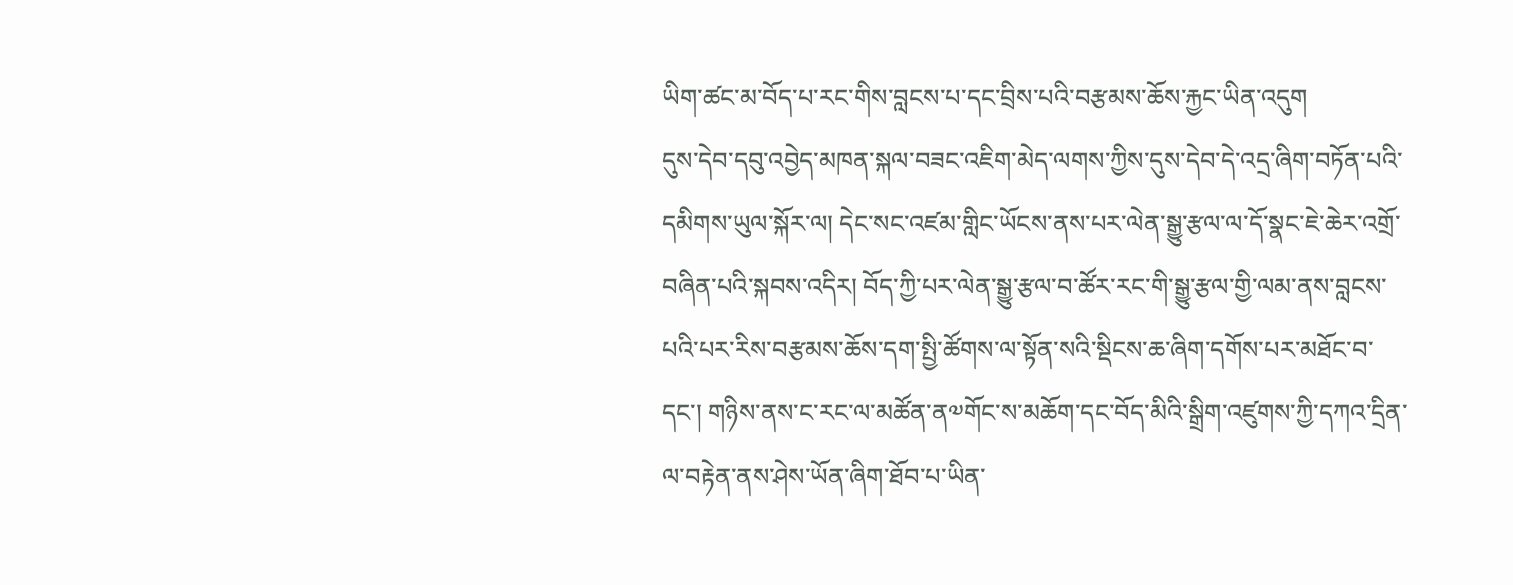ཡིག་ཚང་མ་བོད་པ་རང་གིས་བླངས་པ་དང་བྲིས་པའི་བརྩམས་ཆོས་རྐྱང་ཡིན་འདུག
དུས་དེབ་དབུ་འབྱེད་མཁན་སྐལ་བཟང་འཇིག་མེད་ལགས་ཀྱིས་དུས་དེབ་དེ་འདྲ་ཞིག་བཏོན་པའི་དམིགས་ཡུལ་སྐོར་ལ། དེང་སང་འཛམ་གླིང་ཡོངས་ནས་པར་ལེན་སྒྱུ་རྩལ་ལ་དོ་སྣང་ཇེ་ཆེར་འགྲོ་བཞིན་པའི་སྐབས་འདིར། བོད་ཀྱི་པར་ལེན་སྒྱུ་རྩལ་བ་ཚོར་རང་གི་སྒྱུ་རྩལ་གྱི་ལམ་ནས་བླངས་པའི་པར་རིས་བརྩམས་ཆོས་དག་སྤྱི་ཚོགས་ལ་སྟོན་སའི་སྡིངས་ཆ་ཞིག་དགོས་པར་མཐོང་བ་དང་། གཉིས་ནས་ང་རང་ལ་མཚོན་ན༧གོང་ས་མཆོག་དང་བོད་མིའི་སྒྲིག་འཛུགས་ཀྱི་དཀའ་དྲིན་ལ་བརྟེན་ནས་ཤེས་ཡོན་ཞིག་ཐོབ་པ་ཡིན་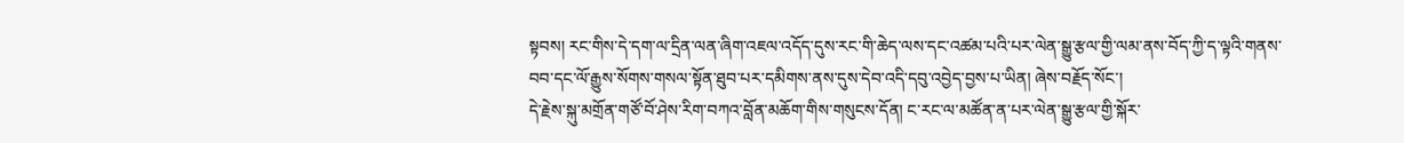སྟབས། རང་གིས་དེ་དག་ལ་དྲིན་ལན་ཞིག་འཇལ་འདོད་དུས་རང་གི་ཆེད་ལས་དང་འཚམ་པའི་པར་ལེན་སྒྱུ་རྩལ་གྱི་ལམ་ནས་བོད་ཀྱི་ད་ལྟའི་གནས་བབ་དང་ལོ་རྒྱུས་སོགས་གསལ་སྟོན་ཐུབ་པར་དམིགས་ནས་དུས་དེབ་འདི་དབུ་འབྱེད་བྱས་པ་ཡིན། ཞེས་བརྗོད་སོང་།
དེ་རྗེས་སྐུ་མགྲོན་གཙོ་བོ་ཤེས་རིག་བཀའ་བློན་མཆོག་གིས་གསུངས་དོན། ང་རང་ལ་མཚོན་ན་པར་ལེན་སྒྱུ་རྩལ་གྱི་སྐོར་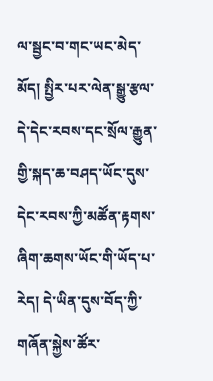ལ་སྦྱང་བ་གང་ཡང་མེད་
མོད། སྤྱིར་པར་ལེན་སྒྱུ་རྩལ་དེ་དེང་རབས་དང་སྲོལ་རྒྱུན་གྱི་སྐད་ཆ་བཤད་ཡོང་དུས་དེང་རབས་ཀྱི་མཚོན་རྟགས་ཞིག་ཆགས་ཡོང་གི་ཡོད་པ་རེད། དེ་ཡིན་དུས་བོད་ཀྱི་གཞོན་སྐྱེས་ཚོར་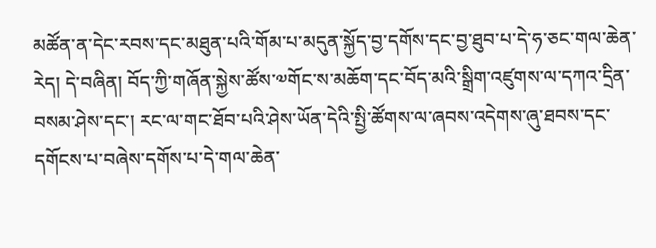མཚོན་ན་དེང་རབས་དང་མཐུན་པའི་གོམ་པ་མདུན་སྐྱོད་བྱ་དགོས་དང་བྱ་ཐུབ་པ་དེ་ཧ་ཅང་གལ་ཆེན་རེད། དེ་བཞིན། བོད་ཀྱི་གཞོན་སྐྱེས་ཚོས་༧གོང་ས་མཆོག་དང་བོད་མའི་སྒྲིག་འཛུགས་ལ་དཀའ་དྲིན་བསམ་ཤེས་དང་། རང་ལ་གང་ཐོབ་པའི་ཤེས་ཡོན་དེའི་སྤྱི་ཚོགས་ལ་ཞབས་འདེགས་ཞུ་ཐབས་དང་དགོངས་པ་བཞེས་དགོས་པ་དེ་གལ་ཆེན་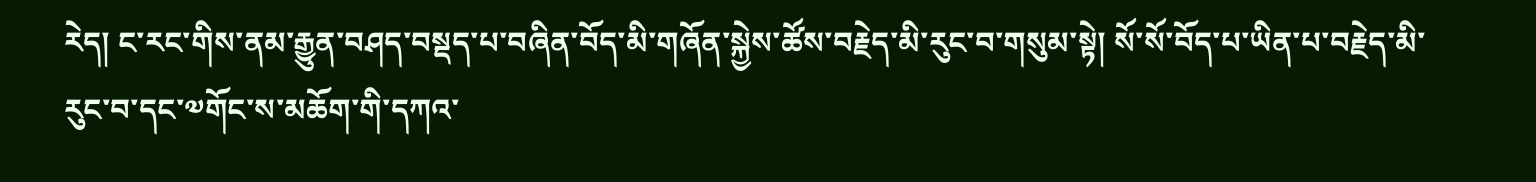རེད། ང་རང་གིས་ནམ་རྒྱུན་བཤད་བསྡད་པ་བཞིན་བོད་མི་གཞོན་སྐྱེས་ཚོས་བརྗེད་མི་རུང་བ་གསུམ་སྟེ། སོ་སོ་བོད་པ་ཡིན་པ་བརྗེད་མི་རུང་བ་དང་༧གོང་ས་མཆོག་གི་དཀའ་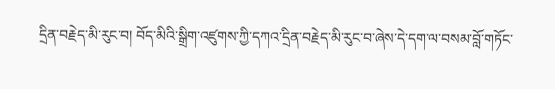དྲིན་བརྗེད་མི་རུང་བ། བོད་མིའི་སྒྲིག་འཛུགས་ཀྱི་དཀའ་དྲིན་བརྗེད་མི་རུང་བ་ཞེས་དེ་དག་ལ་བསམ་བློ་གཏོང་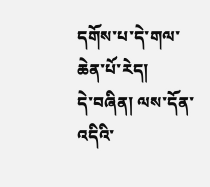དགོས་པ་དེ་གལ་ཆེན་པོ་རེད།
དེ་བཞིན། ལས་དོན་འདིའི་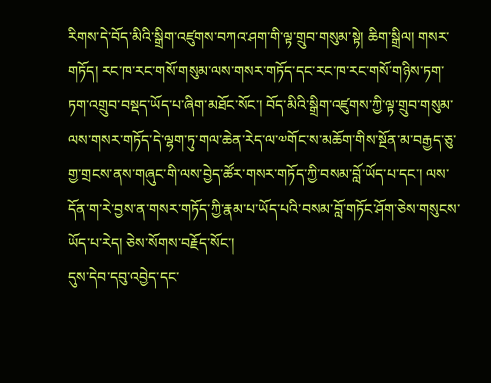རིགས་དེ་བོད་མིའི་སྒྲིག་འཛུགས་བཀའ་ཤག་གི་ལྟ་གྲུབ་གསུམ་སྟེ། ཆིག་སྒྲིལ། གསར་གཏོད། རང་ཁ་རང་གསོ་གསུམ་ལས་གསར་གཏོད་དང་རང་ཁ་རང་གསོ་གཉིས་ཏག་ཏག་འགྲུབ་བསྡད་ཡོད་པ་ཞིག་མཐོང་སོང་། བོད་མིའི་སྒྲིག་འཛུགས་ཀྱི་ལྟ་གྲུབ་གསུམ་ལས་གསར་གཏོད་དེ་ལྷག་ཏུ་གལ་ཆེན་རེད་ལ་༧གོང་ས་མཆོག་གིས་སྔོན་མ་བརྒྱད་ཅུ་གྱ་གྲངས་ནས་གཞུང་གི་ལས་བྱེད་ཚོར་གསར་གཏོད་ཀྱི་བསམ་བློ་ཡོད་པ་དང་། ལས་དོན་ག་རེ་བྱས་ན་གསར་གཏོད་ཀྱི་རྣམ་པ་ཡོད་པའི་བསམ་བློ་གཏོང་ཤོག་ཅེས་གསུངས་ཡོད་པ་རེད། ཅེས་སོགས་བརྗོད་སོང་།
དུས་དེབ་དབུ་འབྱེད་དང་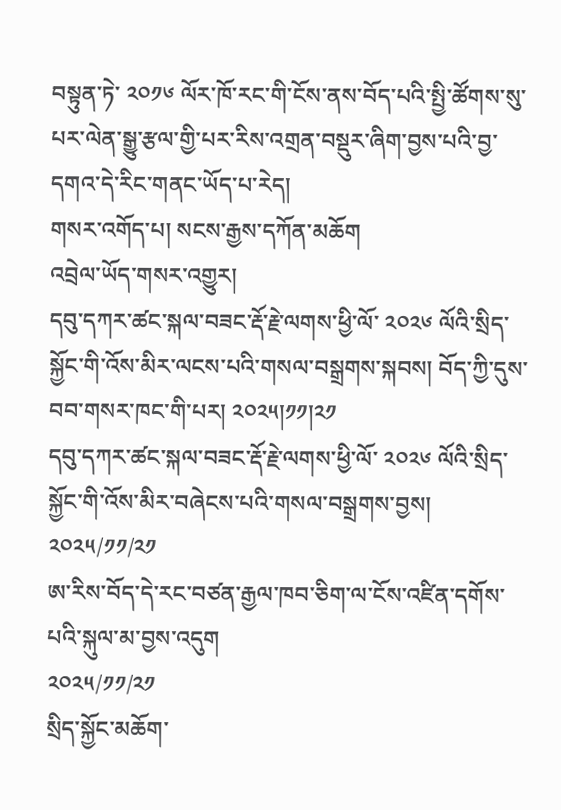བསྟུན་ཏེ་ ༢༠༡༦ ལོར་ཁོ་རང་གི་ངོས་ནས་བོད་པའི་སྤྱི་ཚོགས་སུ་པར་ལེན་སྒྱུ་རྩལ་གྱི་པར་རིས་འགྲན་བསྡུར་ཞིག་བྱས་པའི་བྱ་དགའ་དེ་རིང་གནང་ཡོད་པ་རེད།
གསར་འགོད་པ། སངས་རྒྱས་དཀོན་མཆོག
འབྲེལ་ཡོད་གསར་འགྱུར།
དབུ་དཀར་ཚང་སྐལ་བཟང་རྡོ་རྗེ་ལགས་ཕྱི་ལོ་ ༢༠༢༦ ལོའི་སྲིད་སྐྱོང་གི་འོས་མིར་ལངས་པའི་གསལ་བསྒྲགས་སྐབས། བོད་ཀྱི་དུས་བབ་གསར་ཁང་གི་པར། ༢༠༢༥།༡༡།༢༡
དབུ་དཀར་ཚང་སྐལ་བཟང་རྡོ་རྗེ་ལགས་ཕྱི་ལོ་ ༢༠༢༦ ལོའི་སྲིད་སྐྱོང་གི་འོས་མིར་བཞེངས་པའི་གསལ་བསྒྲགས་བྱས།
༢༠༢༥/༡༡/༢༡
ཨ་རིས་བོད་དེ་རང་བཙན་རྒྱལ་ཁབ་ཅིག་ལ་ངོས་འཛིན་དགོས་པའི་སྐུལ་མ་བྱས་འདུག
༢༠༢༥/༡༡/༢༡
སྲིད་སྐྱོང་མཆོག་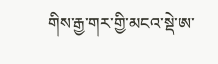གིས་རྒྱ་གར་གྱི་མངའ་སྡེ་ཨ་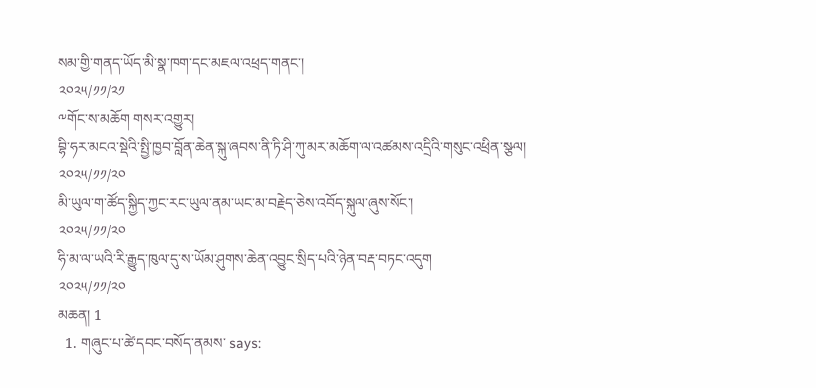སམ་གྱི་གནད་ཡོད་མི་སྣ་ཁག་དང་མཇལ་འཕྲད་གནང་།
༢༠༢༥/༡༡/༢༡
༸གོང་ས་མཆོག གསར་འགྱུར།
བྷི་ཧར་མངའ་སྡེའི་སྤྱི་ཁྱབ་བློན་ཆེན་སྐུ་ཞབས་ནི་ཏི་ཤི་ཀུ་མར་མཆོག་ལ་འཚམས་འདྲིའི་གསུང་འཕྲིན་སྩལ།
༢༠༢༥/༡༡/༢༠
མི་ཡུལ་ག་ཚོད་སྐྱིད་ཀྱང་རང་ཡུལ་ནམ་ཡང་མ་བརྗེད་ཅེས་འབོད་སྐུལ་ཞུས་སོང་།
༢༠༢༥/༡༡/༢༠
ཧི་མ་ལ་ཡའི་རི་རྒྱུད་ཁུལ་དུ་ས་ཡོམ་ཤུགས་ཆེན་འབྱུང་སྲིད་པའི་ཉེན་བརྡ་བཏང་འདུག
༢༠༢༥/༡༡/༢༠
མཆན། 1
  1. གཞུང་པ་ཚེ་དབང་བསོད་ནམས་ says: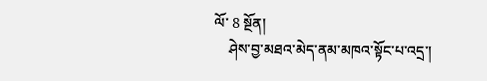ལོ་ 8 སྔོན།
    ཤེས་བྱ་མཐའ་མེད་ནམ་མཁའ་སྟོང་པ་འདྲ་།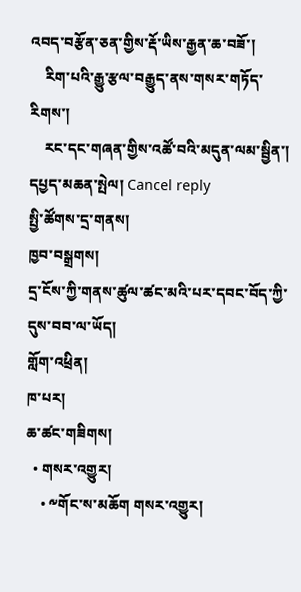འབད་བརྩོན་ཅན་གྱིས་རྡོ་ཡིས་རྒྱན་ཆ་བཟོ་།
    རིག་པའི་རྒྱུ་རྩལ་བརྒྱུད་ནས་གསར་གཏོད་རིགས་།
    རང་དང་གཞན་གྱིས་འཚོ་བའི་མདུན་ལམ་སྦྱིན་།
དཔྱད་མཆན་སྤེལ། Cancel reply
སྤྱི་ཚོགས་དྲ་གནས།
ཁྱབ་བསྒྲགས།
དྲ་ངོས་ཀྱི་གནས་ཚུལ་ཚང་མའི་པར་དབང་བོད་ཀྱི་དུས་བབ་ལ་ཡོད།
གློག་འཕྲིན།
ཁ་པར།
ཆ་ཚང་གཟིགས།
  • གསར་འགྱུར།
    • ༸གོང་ས་མཆོག གསར་འགྱུར།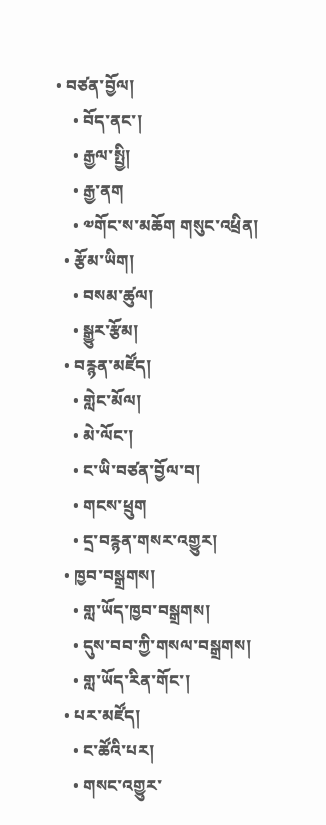• བཙན་བྱོལ།
    • བོད་ནང་།
    • རྒྱལ་སྤྱི།
    • རྒྱ་ནག
    • ༧གོང་ས་མཆོག གསུང་འཕྲིན།
  • རྩོམ་ཡིག།
    • བསམ་ཚུལ།
    • སྒྱུར་རྩོམ།
  • བརྙན་མཛོད།
    • གླེང་མོལ།
    • མེ་ལོང་།
    • ང་ཡི་བཙན་བྱོལ་བ།
    • གངས་ཕྲུག
    • དྲ་བརྙན་གསར་འགྱུར།
  • ཁྱབ་བསྒྲགས།
    • གླ་ཡོད་ཁྱབ་བསྒྲགས།
    • དུས་བབ་ཀྱི་གསལ་བསྒྲགས།
    • གླ་ཡོད་རིན་གོང་།
  • པར་མཛོད།
    • ང་ཚོའི་པར།
    • གསང་འགྱུར་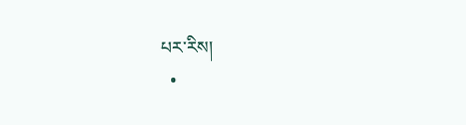པར་རིས།
  •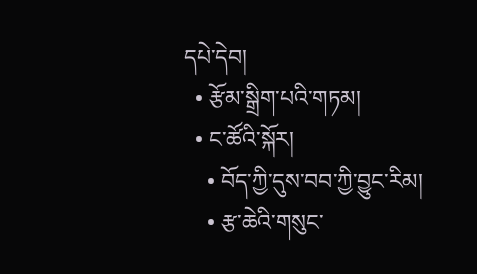དཔེ་དེབ།
  • རྩོམ་སྒྲིག་པའི་གཏམ།
  • ང་ཚོའི་སྐོར།
    • བོད་ཀྱི་དུས་བབ་ཀྱི་བྱུང་རིམ།
    • རྩ་ཆེའི་གསུང་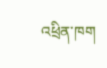འཕྲིན་ཁག